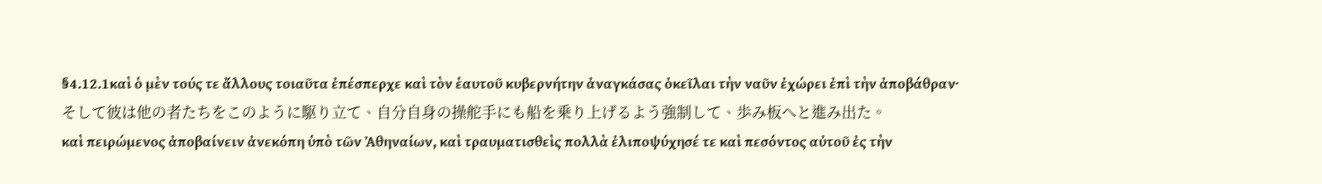§4.12.1καὶ ὁ μὲν τούς τε ἄλλους τοιαῦτα ἐπέσπερχε καὶ τὸν ἑαυτοῦ κυβερνήτην ἀναγκάσας ὀκεῖλαι τὴν ναῦν ἐχώρει ἐπὶ τὴν ἀποβάθραν·
そして彼は他の者たちをこのように駆り立て、自分自身の操舵手にも船を乗り上げるよう強制して、歩み板へと進み出た。
καὶ πειρώμενος ἀποβαίνειν ἀνεκόπη ὑπὸ τῶν Ἀθηναίων, καὶ τραυματισθεὶς πολλὰ ἐλιποψύχησέ τε καὶ πεσόντος αὐτοῦ ἐς τὴν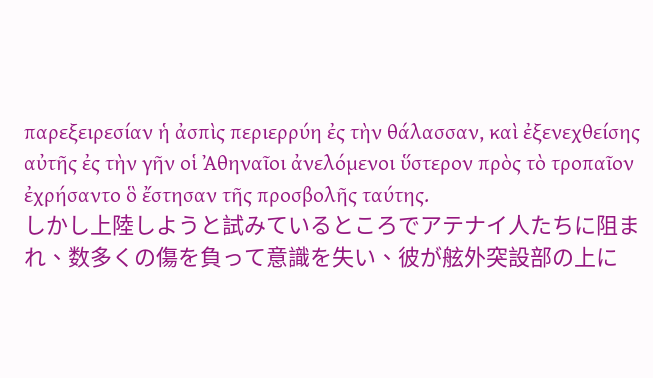παρεξειρεσίαν ἡ ἀσπὶς περιερρύη ἐς τὴν θάλασσαν, καὶ ἐξενεχθείσης αὐτῆς ἐς τὴν γῆν οἱ Ἀθηναῖοι ἀνελόμενοι ὕστερον πρὸς τὸ τροπαῖον ἐχρήσαντο ὃ ἔστησαν τῆς προσβολῆς ταύτης.
しかし上陸しようと試みているところでアテナイ人たちに阻まれ、数多くの傷を負って意識を失い、彼が舷外突設部の上に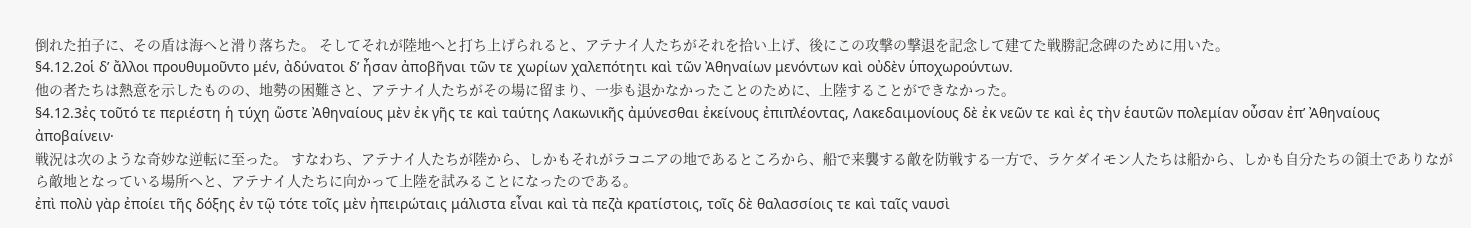倒れた拍子に、その盾は海へと滑り落ちた。 そしてそれが陸地へと打ち上げられると、アテナイ人たちがそれを拾い上げ、後にこの攻撃の撃退を記念して建てた戦勝記念碑のために用いた。
§4.12.2οἱ δ’ ἄλλοι προυθυμοῦντο μέν, ἀδύνατοι δ’ ἦσαν ἀποβῆναι τῶν τε χωρίων χαλεπότητι καὶ τῶν Ἀθηναίων μενόντων καὶ οὐδὲν ὑποχωρούντων.
他の者たちは熱意を示したものの、地勢の困難さと、アテナイ人たちがその場に留まり、一歩も退かなかったことのために、上陸することができなかった。
§4.12.3ἐς τοῦτό τε περιέστη ἡ τύχη ὥστε Ἀθηναίους μὲν ἐκ γῆς τε καὶ ταύτης Λακωνικῆς ἀμύνεσθαι ἐκείνους ἐπιπλέοντας, Λακεδαιμονίους δὲ ἐκ νεῶν τε καὶ ἐς τὴν ἑαυτῶν πολεμίαν οὖσαν ἐπ’ Ἀθηναίους ἀποβαίνειν·
戦況は次のような奇妙な逆転に至った。 すなわち、アテナイ人たちが陸から、しかもそれがラコニアの地であるところから、船で来襲する敵を防戦する一方で、ラケダイモン人たちは船から、しかも自分たちの領土でありながら敵地となっている場所へと、アテナイ人たちに向かって上陸を試みることになったのである。
ἐπὶ πολὺ γὰρ ἐποίει τῆς δόξης ἐν τῷ τότε τοῖς μὲν ἠπειρώταις μάλιστα εἶναι καὶ τὰ πεζὰ κρατίστοις, τοῖς δὲ θαλασσίοις τε καὶ ταῖς ναυσὶ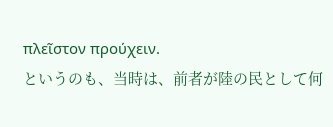πλεῖστον προύχειν.
というのも、当時は、前者が陸の民として何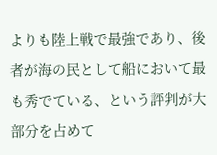よりも陸上戦で最強であり、後者が海の民として船において最も秀でている、という評判が大部分を占めて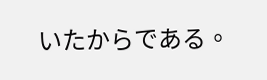いたからである。